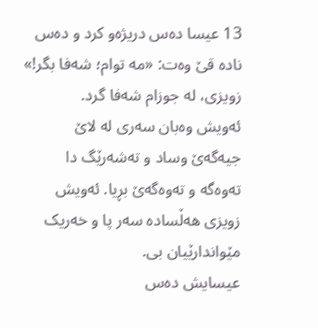13 عیسا دەس دریژەو کرد و دەس ناده قێ وەت: «مه توام؛ شەفا بگر!» زویزی، له جوزام شەفا گرد.
ئەویش وەبان سەری له لاێ جیەگەێ وساد و تەشەرێگ دا تەوەگه و تەوەگەێ بڕیا. ئەویش زویزی هەڵساده سەر پا و خەریک مێواندارێیان بی.
عیسایش دەس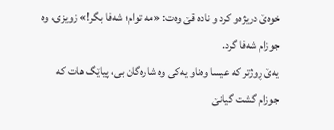خوەێ دریژەو کرد و ناده قێ وەت: «مه توام؛ شەفا بگر!» زویزی، وه جوزام شەفا گرد.
یەێ ڕوژتر که عیسا وەناو یەکی وه شارەگان بی، پیاێگ هات که جوزام گشت گیانێ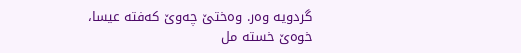گردویه وەر. وەختێ چەوێ کەفته عیسا، خوەێ خسته مل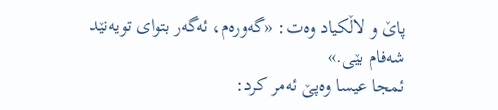پاێ و لاڵکیاد وەت: «گەورەم، ئەگەر بتوای تویەنێد شەفام بێی.»
ئمجا عیسا وەپێ ئەمر کرد: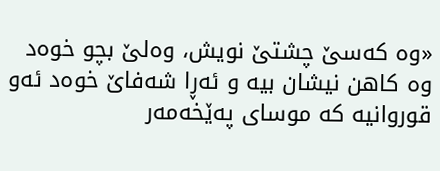«وه کەسێ چشتێ نویش، وەلێ بچو خوەد وه کاهن نیشان بیه و ئەڕا شەفاێ خوەد ئەو قوروانیه که موسای پەێخەمەر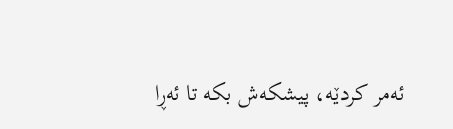ئەمر کردێه، پیشکەش بکه تا ئەڕا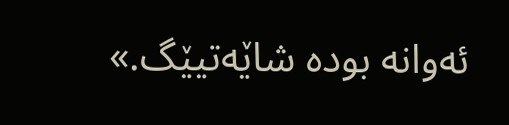ئەوانه بوده شاێەتیێگ.»